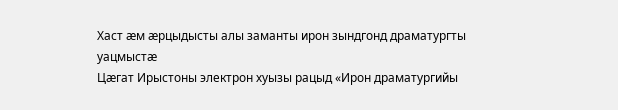Хаст æм æрцыдысты алы заманты ирон зындгонд драматургты уацмыстæ
Цæгат Ирыстоны электрон хуызы рацыд «Ирон драматургийы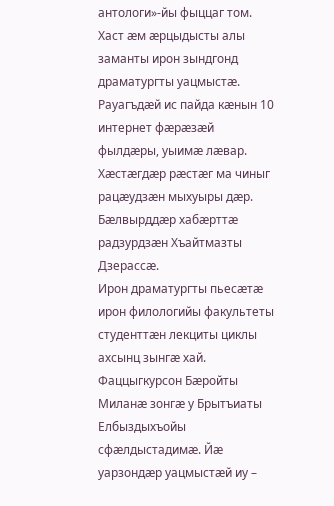антологи»-йы фыццаг том. Хаст æм æрцыдысты алы заманты ирон зындгонд драматургты уацмыстæ. Рауагъдæй ис пайда кæнын 10 интернет фæрæзæй фылдæры, уыимæ лæвар. Хæстæгдæр рæстæг ма чиныг рацæудзæн мыхуыры дæр. Бæлвырддæр хабæрттæ радзурдзæн Хъайтмазты Дзерассæ.
Ирон драматургты пьесæтæ ирон филологийы факультеты студенттæн лекциты циклы ахсынц зынгæ хай. Фаццыгкурсон Бæройты Миланæ зонгæ у Брытъиаты Елбыздыхъойы сфæлдыстадимæ. Йæ уарзондæр уацмыстæй иу –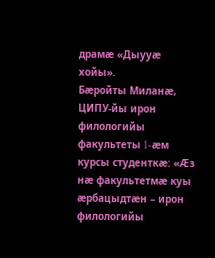драмæ «Дыууæ хойы».
Бæройты Миланæ, ЦИПУ-йы ирон филологийы факультеты 1-æм курсы студенткæ: «Æз нæ факультетмæ куы æрбацыдтæн – ирон филологийы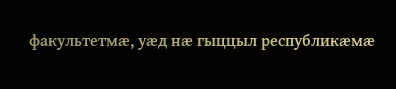факультетмæ, уæд нæ гыццыл республикæмæ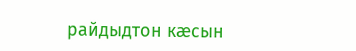райдыдтон кæсын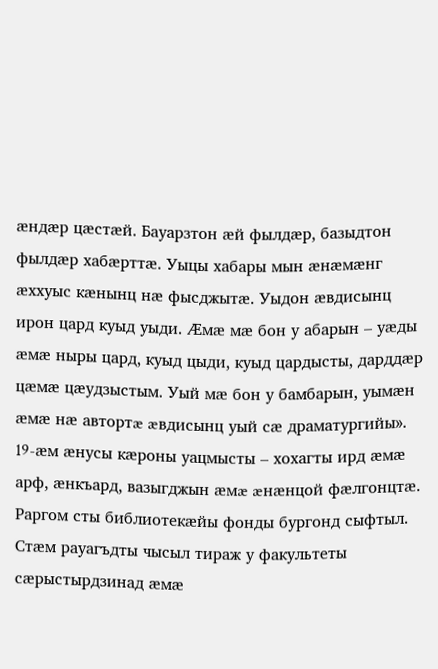æндæр цæстæй. Бауарзтон æй фылдæр, базыдтон фылдæр хабæрттæ. Уыцы хабары мын æнæмæнг æххуыс кæнынц нæ фысджытæ. Уыдон æвдисынц ирон цард куыд уыди. Æмæ мæ бон у абарын – уæды æмæ ныры цард, куыд цыди, куыд цардысты, дарддæр цæмæ цæудзыстым. Уый мæ бон у бамбарын, уымæн æмæ нæ автортæ æвдисынц уый сæ драматургийы».
19-æм æнусы кæроны уацмысты – хохагты ирд æмæ арф, æнкъард, вазыгджын æмæ æнæнцой фæлгонцтæ. Раргом сты библиотекæйы фонды бургонд сыфтыл. Стæм рауагъдты чысыл тираж у факультеты сæрыстырдзинад æмæ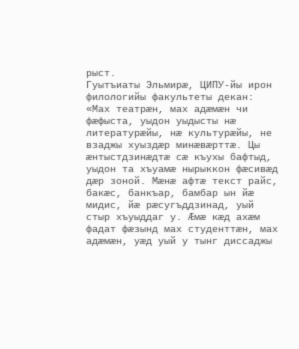рыст.
Гуытъиаты Эльмирæ, ЦИПУ-йы ирон филологийы факультеты декан: «Мах театрæн, мах адæмæн чи фæфыста, уыдон уыдысты нæ литературæйы, нæ культурæйы, не взаджы хуыздæр минæвæрттæ. Цы æнтыстдзинæдтæ сæ къухы бафтыд, уыдон та хъуамæ нырыккон фæсивæд дæр зоной. Мæнæ афтæ текст райс, бакæс, банкъар, бамбар ын йæ мидис, йæ рæсугъддзинад, уый стыр хъуыддаг у. Æмæ кæд ахæм фадат фæзынд мах студенттæн, мах адæмæн, уæд уый у тынг диссаджы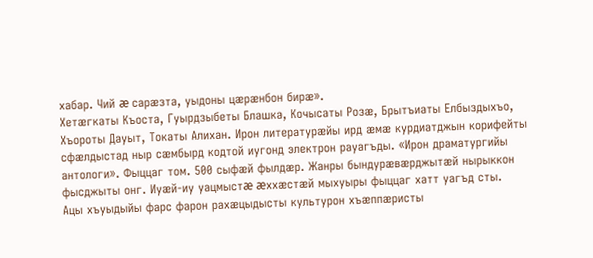хабар. Чий æ сарæзта, уыдоны цæрæнбон бирæ».
Хетæгкаты Къоста, Гуырдзыбеты Блашка, Кочысаты Розæ, Брытъиаты Елбыздыхъо, Хъороты Дауыт, Токаты Алихан. Ирон литературæйы ирд æмæ курдиатджын корифейты сфæлдыстад ныр сæмбырд кодтой иугонд электрон рауагъды. «Ирон драматургийы антологи». Фыццаг том. 500 сыфæй фылдæр. Жанры бындурæвæрджытæй нырыккон фысджыты онг. Иуæй-иу уацмыстæ æххæстæй мыхуыры фыццаг хатт уагъд сты.
Ацы хъуыдыйы фарс фарон рахæцыдысты культурон хъæппæристы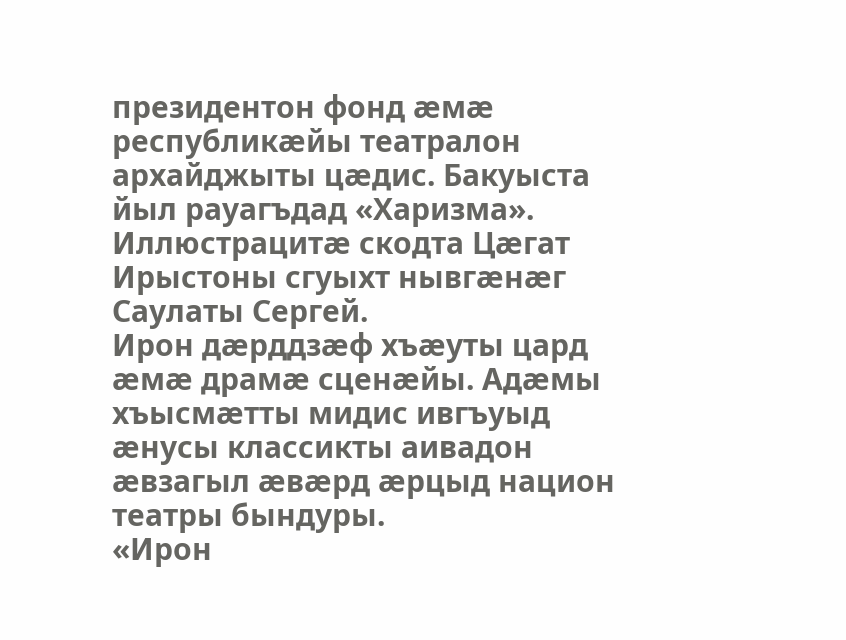президентон фонд æмæ республикæйы театралон архайджыты цæдис. Бакуыста йыл рауагъдад «Харизма». Иллюстрацитæ скодта Цæгат Ирыстоны сгуыхт нывгæнæг Саулаты Сергей.
Ирон дæрддзæф хъæуты цард æмæ драмæ сценæйы. Адæмы хъысмæтты мидис ивгъуыд æнусы классикты аивадон æвзагыл æвæрд æрцыд национ театры бындуры.
«Ирон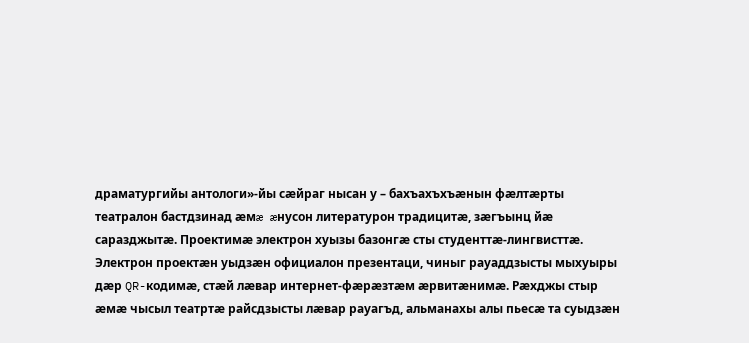драматургийы антологи»-йы сæйраг нысан у – бахъахъхъæнын фæлтæрты театралон бастдзинад æмæ æнусон литературон традицитæ, зæгъынц йæ саразджытæ. Проектимæ электрон хуызы базонгæ сты студенттæ-лингвисттæ.
Электрон проектæн уыдзæн официалон презентаци, чиныг рауаддзысты мыхуыры дæр QR-кодимæ, стæй лæвар интернет-фæрæзтæм æрвитæнимæ. Рæхджы стыр æмæ чысыл театртæ райсдзысты лæвар рауагъд, альманахы алы пьесæ та суыдзæн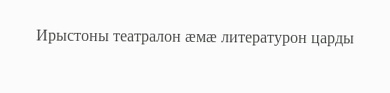Ирыстоны театралон æмæ литературон царды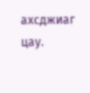ахсджиаг цау.